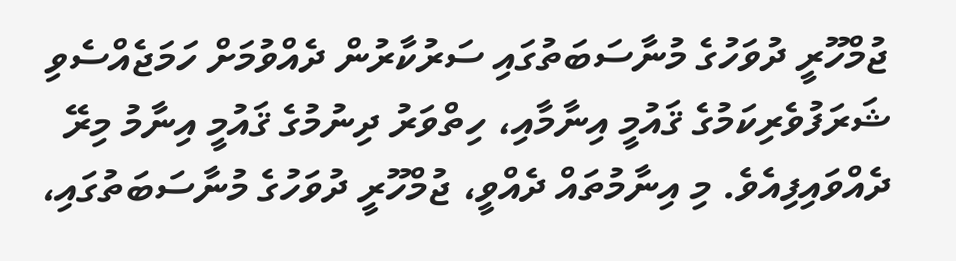ޖުމްހޫރީ ދުވަހުގެ މުނާސަބަތުގައި ސަރުކާރުން ދެއްވުމަށް ހަމަޖެއްސެވި ޝަރަފުވެރިކަމުގެ ޤައުމީ އިނާމާއި، ހިތްވަރު ދިނުމުގެ ޤައުމީ އިނާމު މިރޭ ދެއްވައިފިއެވެ. މި އިނާމުތައް ދެއްވީ، ޖުމްހޫރީ ދުވަހުގެ މުނާސަބަތުގައި،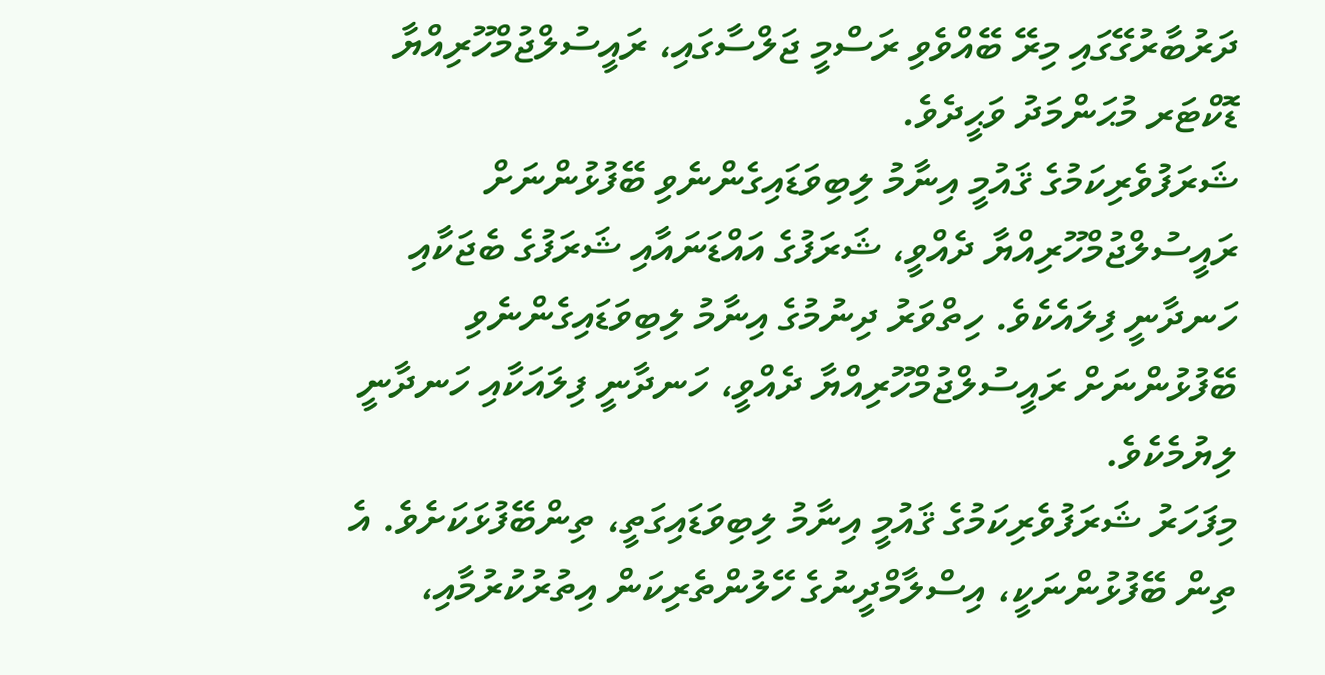ދަރުބާރުގޭގައި މިރޭ ބޭއްވެވި ރަސްމީ ޖަލްސާގައި، ރައީސުލްޖުމްހޫރިއްޔާ ޑޮކްޓަރ މުޙަންމަދު ވަޙީދެވެ.
ޝަރަފުވެރިކަމުގެ ޤައުމީ އިނާމު ލިބިވަޑައިގެންނެވި ބޭފުޅުންނަށް ރައީސުލްޖުމްހޫރިއްޔާ ދެއްވީ، ޝަރަފުގެ އައްޑަނައާއި ޝަރަފުގެ ބެޖަކާއި ހަނދާނީ ފިލައެކެވެ. ހިތްވަރު ދިނުމުގެ އިނާމު ލިބިވަޑައިގެންނެވި ބޭފުޅުންނަށް ރައީސުލްޖުމްހޫރިއްޔާ ދެއްވީ، ހަނދާނީ ފިލައަކާއި ހަނދާނީ ލިޔުމެކެވެ.
މިފަހަރު ޝަރަފުވެރިކަމުގެ ޤައުމީ އިނާމު ލިބިވަޑައިގަތީ، ތިންބޭފުޅަކަށެވެ. އެ ތިން ބޭފުޅުންނަކީ، އިސްލާމްދީނުގެ ހޭލުންތެރިކަން އިތުރުކުރުމާއި،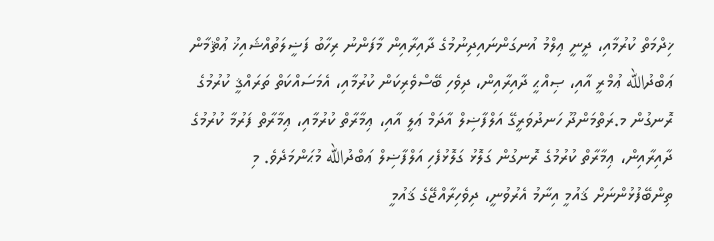ޚިދްމަތް ކުރުމާއި، ދީނީ ޢިލްމު އުނގަންނައިދިނުމުގެ ދާއިރާއިން މާފަންނު ރިހާބު ފަޟީލަތުއްޝައިޚު ޢުޘްމާން ޢަބްދުالله ޢުމްރީ އާއި، ޞިއްޙީ ދާއިރާއިން، ދިވެހި ބޭސްވެރިކަން ކުރުމާއި، އެމަސައްކަތް ތަރައްޤީ ކުރުމުގެ ރޮނގުން މ.ރަތްމަންދޫ ހަނދުވަރީގޭ އަލްފާޟިލް އާދަމް ޢަލީ އާއި، ޢިމާރާތް ކުރުމާއި، ޢިމާރާތް ފަރުމާ ކުރުމުގެ ދާއިރާއިން، ޢިމާރާތް ކުރުމުގެ ރޮނގުން ގަލޮޅު ގަލޮޅުފެހި އަލްފާޟިލް ޢަބްދުالله މުޙަންމަދެވެ. މި ތިންބޭފުޅުންނަށް ޤައުމީ އިނާމު އެރުވުނީ، ދިވެހިރާއްޖޭގެ ޤައުމީ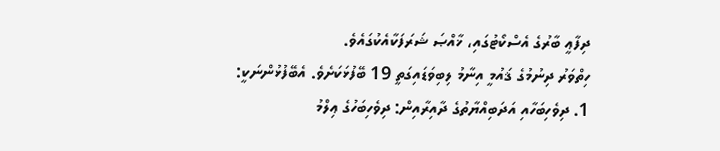ދިފާޢީ ބާރުގެ އެސްކޯޓުގައި، ޚާއްޞަ ޝަރަފަކާއެކުގައެވެ.
ހިތްވަރު ދިނުމުގެ ޤައުމީ އިނާމު ލިބިވަޑައިގަތީ 19 ބޭފުޅަކަށެވެ. އެބޭފުޅުންނަކީ:
1. ދިވެހިބަހާއި އަދަބިއްޔާތުގެ ދާއިރާއިން: ދިވެހިބަހުގެ ޢިލްމު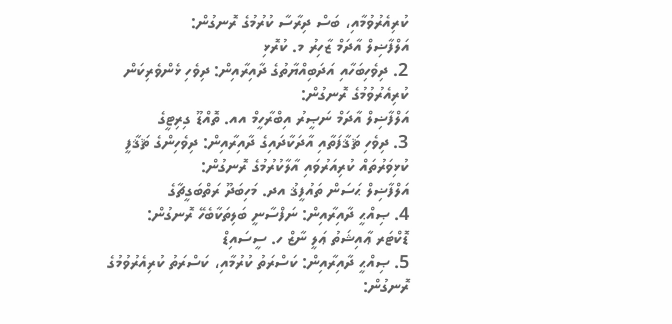ކުރިއެރުވުމާއި، ބަސް ދިރާސާ ކުރުމުގެ ރޮނގުން:
އަލްފާޟިލް އާދަމް ޒާހިރު މ. ކުރޮޅި
2. ދިވެހިބަހާއި އަދަބިއްޔާތުގެ ދާއިރާއިން: ދިވެހި ޅެންވެރިކަން ކުރިއެރުވުމުގެ ރޮނގުން:
އަލްފާޟިލް އާދަމް ނަޞީރު އިބްރާހީމް އއ. ތޮއްޑޫ ގިރިޓީގެ
3. ދިވެހި ޘަޤާފަތާއި އާދަކާދައިގެ ދާއިރާއިން: ދިވެހިންގެ ޘަޤާފީ ކުޅިވަރުތައް ކުރިއަރުވައި އާލާކުރުމުގެ ރޮނގުން:
އަލްފާޟިލް ޙަސަން ތައުފީޤު އދ. މަހިބަދޫ ރަތްބަގީޗާގެ
4. ޞިއްޙީ ދާއިރާއިން: ނަފްސާނީ ބަލިތަކާބެހޭ ރޮނގުން:
ޑޮކްޓަރ ޢާއިޝަތު ޢަލީ ނާޒް ހ. ސީސައިޑް
5. ޞިއްޙީ ދާއިރާއިން: ކަސްރަތު ކުރުމާއި، ކަސްރަތު ކުރިއެރުވުމުގެ ރޮނގުން: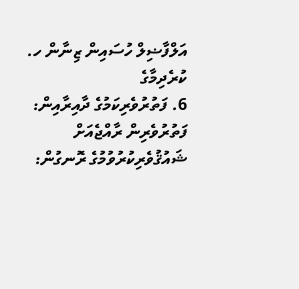އަލްފާޟިލް ހުސައިން ޒިނާން ހ. ކުރެދިމާގެ
6. ފަތުރުވެރިކަމުގެ ދާއިރާއިން: ފަތުރުވެރިން ރާއްޖެއަށް ޝައުޤުވެރިކުރުވުމުގެ ރޮނގުން: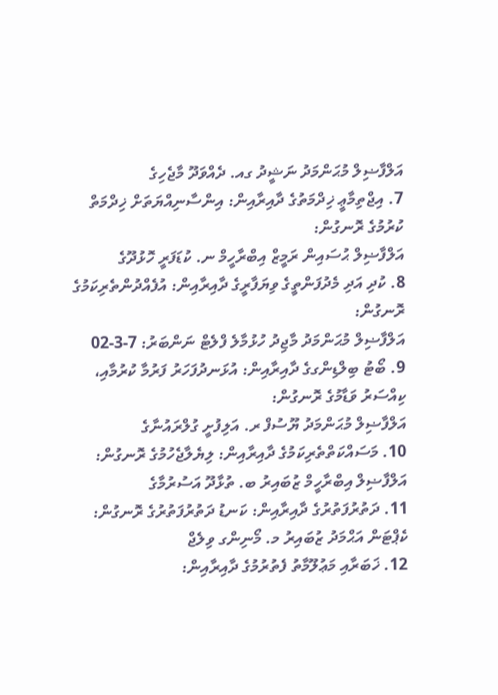އަލްފާޟިލް މުޙަންމަދު ނަޝީދު ގއ. ދެއްވަދޫ މާޖެހިގެ
7. އިޖްތިމާޢީ ޚިދްމަތުގެ ދާއިރާއިން: އިންސާނިއްޔަތަށް ޚިދްމަތް ކުރުމުގެ ރޮނގުން:
އަލްފާޟިލް ޙުސައިން ރަމީޒް އިބްރާހީމް ނ. ކުޑަފަރީ ހޮޅުދޫގެ
8. ކުދި އަދި މެދުފަންތީގެ ވިޔަފާރީގެ ދާއިރާއިން: އުފެއްދުންތެރިކަމުގެ ރޮނގުން:
އަލްފާޟިލް މުޙަންމަދު މާޖިދު ހުޅުމާލެ ފްލެޓް ނަންބަރު: 7-3-02
9. ބޯޓު ބިލްޑިންގގެ ދާއިރާއިން: އުޅަނދުފަހަރު ފަރުމާ ކުރުމާއި، ކިއްސަރު ވަޑާމުގެ ރޮނގުން:
އަލްފާޟިލް މުޙަންމަދު ޔޫސުފް ރ. އަލިފުށީ ގުލްރައުނާގެ
10. މަސައްކަތްތެރިކަމުގެ ދާއިރާއިން: ލިޔެލާޖެހުމުގެ ރޮނގުން:
އަލްފާޟިލް އިބްރާހީމް ޒުބައިރު ބ. ތުޅާދޫ އަސުރުމާގެ
11. ދަތުރުފަތުރުގެ ދާއިރާއިން: ކަނޑު ދަތުރުފަތުރުގެ ރޮނގުން:
ކެޕްޓަން އަޙްމަދު ޒުބައިރު މ. މޯނިންގ ވިލެޖް
12. ޚަބަރާއި މަޢުލޫމާތު ފެތުރުމުގެ ދާއިރާއިން: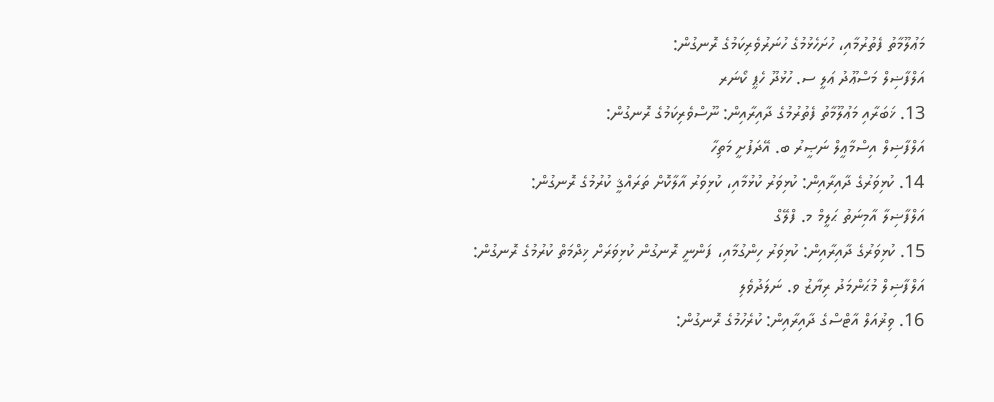މަޢުލޫމާތު ފެތުރުމާއި، ހުށަހެޅުމުގެ ހުނަރުވެރިކަމުގެ ރޮނގުން:
އަލްފާޟިލް މަސްޢޫދު ޢަލީ ސ. ހުޅުދޫ ހެޕީ ކޯނަރ
13. ޚަބަރާއި މަޢުލޫމާތު ފެތުރުމުގެ ދާއިރާއިން: ނޫސްވެރިކަމުގެ ރޮނގުން:
އަލްފާޟިލް އިސްމާޢީލް ނަޞީރު ބ. އޭދަފުށީ މަތިހާ
14. ކުޅިވަރުގެ ދާއިރާއިން: ކުޅިވަރު ކުޅުމާއި، ކުޅިވަރު އާލާކޮށް ތަރައްޤީ ކުރުމުގެ ރޮނގުން:
އަލްފާޟިލާ އާމިނަތު ޙަލީމް މ. ފްލޭގް
15. ކުޅިވަރުގެ ދާއިރާއިން: ކުޅިވަރު ހިންގުމާއި، ފަންނީ ރޮނގުން ކުޅިވަރަށް ޚިދްމަތް ކުރުމުގެ ރޮނގުން:
އަލްފާޟިލް މުޙަންމަދު ރިޔާޒު ވ. ނަލަދުވެލި
16. ވިޜުއަލް އާޓްސްގެ ދާއިރާއިން: ކުރެހުމުގެ ރޮނގުން: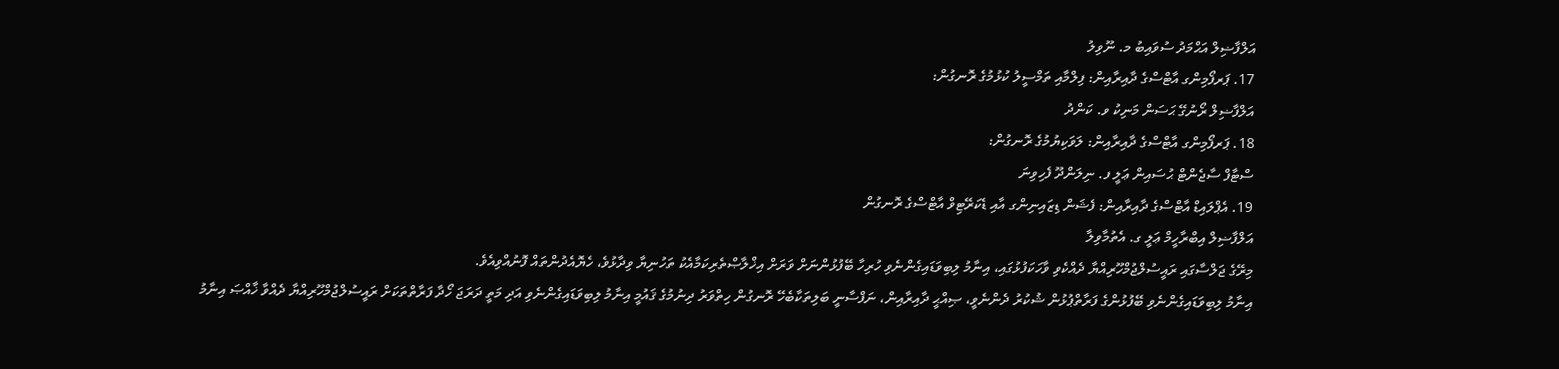އަލްފާޟިލް އަޙްމަދު ސުވައިބު މ. ނޫވިލު
17. ޕަރފޯމިންގ އާޓްސްގެ ދާއިރާއިން: ފިލްމާއި ތަމްސީލު ކުޅުމުގެ ރޮނގުން:
އަލްފާޟިލް ރޯނުގޭ ޙަސަން މަނިކު ވ. ކަންދު
18. ޕަރފޯމިންގ އާޓްސްގެ ދާއިރާއިން: ލަވަކިޔުމުގެ ރޮނގުން:
ސްޓާފް ސާޖެންޓް ޙުސައިން ޢަލީ ފ. ނިލަންދޫ ފެހިވިނަ
19. އެޕްލައިޑް އާޓްސްގެ ދާއިރާއިން: ފެޝަން ޑިޒައިނިންގ އާއި ޑެކަރޭޓިވް އާޓްސްގެ ރޮނގުން
އަލްފާޟިލް އިބްރާހީމް ޢަލީ ގ. އެތުމާވިލާ
މިރޭގެ ޖަލްސާގައި ރައީސުލްޖުމްހޫރިއްޔާ ދެއްކެވި ވާހަކަފުޅުގައި، އިނާމު ލިބިވަޑައިގެންނެވި ހުރިހާ ބޭފުޅުންނަށް ވަރަށް އިޚްލާޞްތެރިކަމާއެކު ތަހުނިޔާ ވިދާޅުވެ، ހެޔޮއެދުންތައް ފޮނުއްވިއެވެ.
އިނާމު ލިބިވަޑައިގެންނެވި ބޭފުޅުންގެ ފަރާތްޕުޅުން ޝުކުރު ދެންނެވީ، ޞިއްޙީ ދާއިރާއިން، ނަފްސާނީ ބަލިތަކާބެހޭ ރޮނގުން ހިތްވަރު ދިނުމުގެ ޤައުމީ އިނާމު ލިބިވަޑައިގެންނެވި އަދި މަތީ ދަރަޖަ ހޯދާ ފަރާތްތަކަށް ރައީސުލްޖުމްހޫރިއްޔާ ދެއްވާ ޚާއްޞަ އިނާމު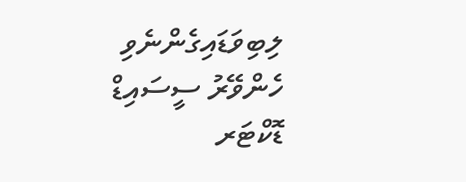ލިބިވަޑައިގެންނެވި ހެންވޭރު ސީސައިޑް ޑޮކްޓަރ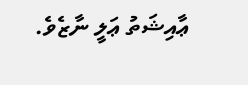ޢާއިޝަތު ޢަލީ ނާޒެވެ.